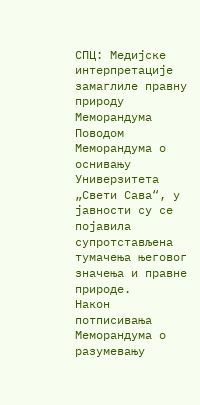СПЦ: Медијске интерпретације замаглиле правну природу Меморандума
Поводом Меморандума о оснивању Универзитета „Свети Сава“, у јавности су се појавила супротстављена тумачења његовог значења и правне природе.
Након потписивања Меморандума о разумевању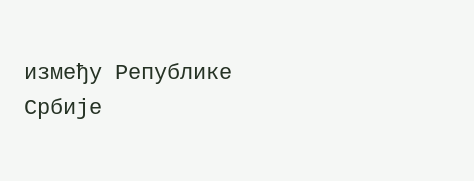између Републике Србије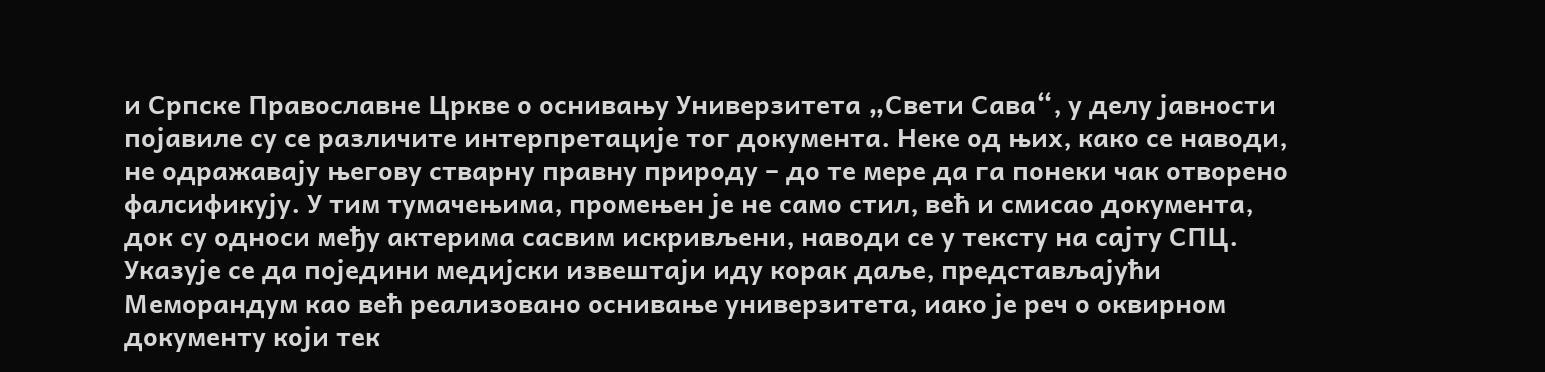и Српске Православне Цркве о оснивању Универзитета „Свети Сава“, у делу јавности појавиле су се различите интерпретације тог документа. Неке од њих, како се наводи, не одражавају његову стварну правну природу – до те мере да га понеки чак отворено фалсификују. У тим тумачењима, промењен је не само стил, већ и смисао документа, док су односи међу актерима сасвим искривљени, наводи се у тексту на сајту СПЦ.
Указује се да поједини медијски извештаји иду корак даље, представљајући Меморандум као већ реализовано оснивање универзитета, иако је реч о оквирном документу који тек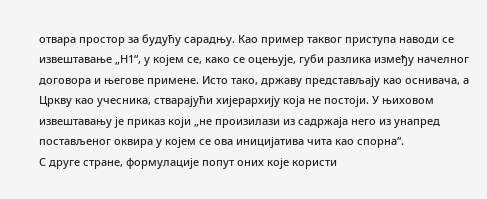отвара простор за будућу сарадњу. Као пример таквог приступа наводи се извештавање „Н1“, у којем се, како се оцењује, губи разлика између начелног договора и његове примене. Исто тако, државу представљају као оснивача, а Цркву као учесника, стварајући хијерархију која не постоји. У њиховом извештавању је приказ који „не произилази из садржаја него из унапред постављеног оквира у којем се ова иницијатива чита као спорна“.
С друге стране, формулације попут оних које користи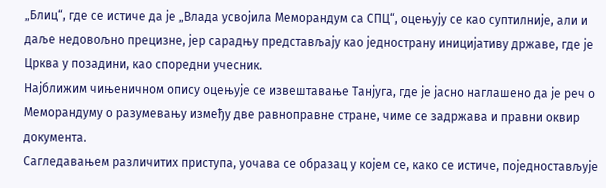„Блиц“, где се истиче да је „Влада усвојила Меморандум са СПЦ“, оцењују се као суптилније, али и даље недовољно прецизне, јер сарадњу представљају као једнострану иницијативу државе, где је Црква у позадини, као споредни учесник.
Најближим чињеничном опису оцењује се извештавање Танјуга, где је јасно наглашено да је реч о Меморандуму о разумевању између две равноправне стране, чиме се задржава и правни оквир документа.
Сагледавањем различитих приступа, уочава се образац у којем се, како се истиче, поједностављује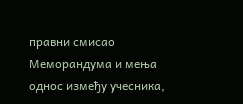правни смисао Меморандума и мења однос између учесника,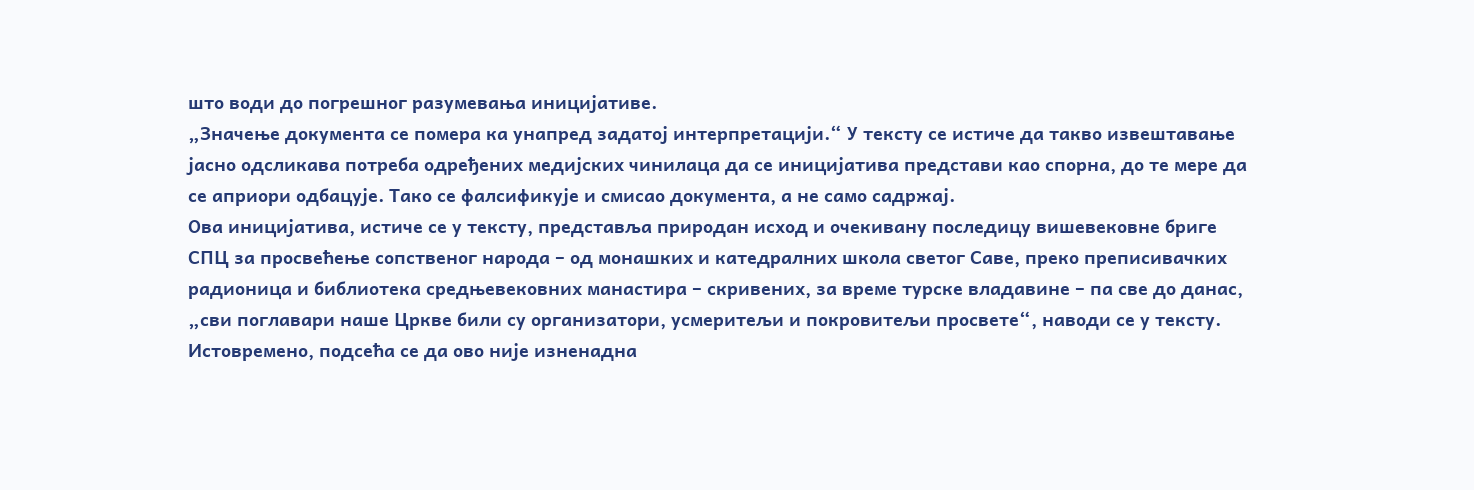што води до погрешног разумевања иницијативе.
„Значење документа се помера ка унапред задатој интерпретацији.“ У тексту се истиче да такво извештавање јасно одсликава потреба одређених медијских чинилаца да се иницијатива представи као спорна, до те мере да се априори одбацује. Тако се фалсификује и смисао документа, а не само садржај.
Ова иницијатива, истиче се у тексту, представља природан исход и очекивану последицу вишевековне бриге СПЦ за просвећење сопственог народа – од монашких и катедралних школа светог Саве, преко преписивачких радионица и библиотека средњевековних манастира – скривених, за време турске владавине – па све до данас, „сви поглавари наше Цркве били су организатори, усмеритељи и покровитељи просвете“, наводи се у тексту.
Истовремено, подсећа се да ово није изненадна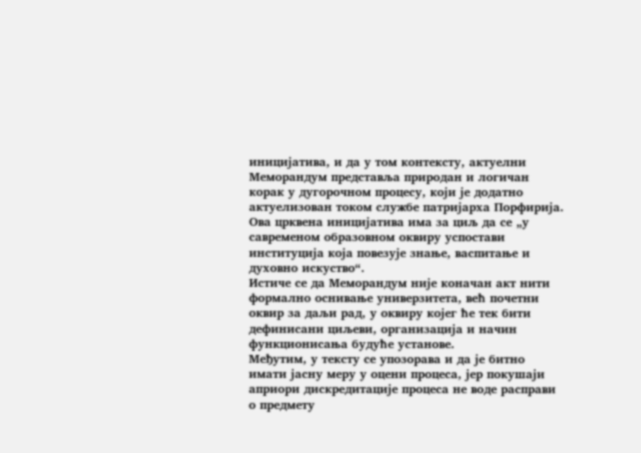иницијатива, и да у том контексту, актуелни Меморандум представља природан и логичан корак у дугорочном процесу, који је додатно актуелизован током службе патријарха Порфирија. Ова црквена иницијатива има за циљ да се „у савременом образовном оквиру успостави институција која повезује знање, васпитање и духовно искуство“.
Истиче се да Меморандум није коначан акт нити формално оснивање универзитета, већ почетни оквир за даљи рад, у оквиру којег ће тек бити дефинисани циљеви, организација и начин функционисања будуће установе.
Међутим, у тексту се упозорава и да је битно имати јасну меру у оцени процеса, јер покушаји априори дискредитације процеса не воде расправи о предмету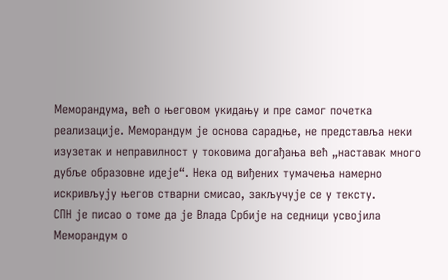Меморандума, већ о његовом укидању и пре самог почетка реализације. Меморандум је основа сарадње, не представља неки изузетак и неправилност у токовима догађања већ „наставак много дубље образовне идеје“. Нека од виђених тумачења намерно искривљују његов стварни смисао, закључује се у тексту.
СПН је писао о томе да је Влада Србије на седници усвојила Меморандум о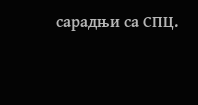сарадњи са СПЦ.